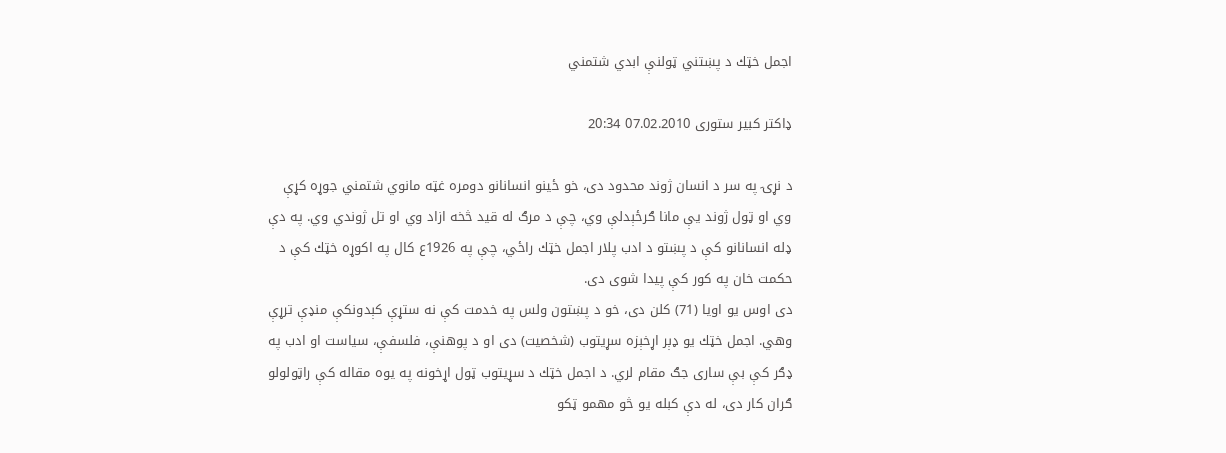اجمل خټك د پښتني ټولنې ابدي شتمني

ډاكتر كبير ستورى 07.02.2010 20:34

د نړۍ په سر د انسان ژوند محدود دى، خو ځينو انسانانو دومره غټه مانوي شتمني جوړه كړې وي او ټول ژوند يې مانا ګرځېدلې وي، چې د مرګ له قيد څخه ازاد وي او تل ژوندي وي. په دې ډله انسانانو كې د پښتو د ادب پلار اجمل خټك راځي، چې په 1926ع كال په اكوړه خټك كې د حكمت خان په كور كې پيدا شوى دى.
دى اوس يو اويا (71) كلن دى، خو د پښتون ولس په خدمت كې نه ستړې كېدونكې منډې ترړې وهي. اجمل خټك يو ډېر اړخېزه سړيتوب (شخصيت) دى او د پوهنې، فلسفې، سياست او ادب په ډګر كې بې سارى جګ مقام لري. د اجمل خټك د سړيتوب ټول اړخونه په يوه مقاله كې راټولولو ګران كار دى، له دې كبله يو څو مهمو ټكو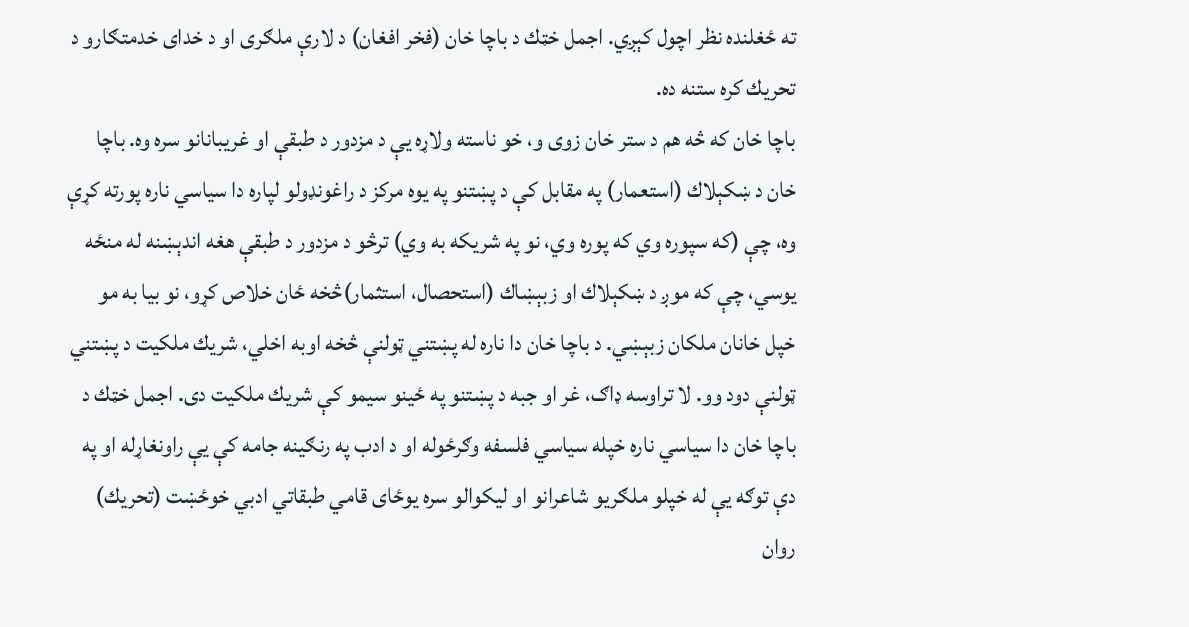ته ځغلنده نظر اچول كېږي. اجمل خټك د باچا خان (فخر افغان) د لارې ملګرى او د خداى خدمتګارو د تحريك كره ستنه ده.
باچا خان كه څه هم د ستر خان زوى و، خو ناسته ولاړه يې د مزدور د طبقې او غريبانانو سره وه. باچا خان د ښكېلاك (استعمار) په مقابل كې د پښتنو په يوه مركز د راغونډولو لپاره دا سياسي ناره پورته كړې وه، چې (كه سپوره وي كه پوره وي، نو په شريكه به وي) ترڅو د مزدور د طبقې هغه اندېښنه له منځه يوسي، چې كه موږ د ښكېلاك او زبېښاك (استحصال، استثمار)څخه ځان خلاص كړو، نو بيا به مو خپل خانان ملكان زبېښي. د باچا خان دا ناره له پښتني ټولنې څخه اوبه اخلي، شريك ملكيت د پښتني ټولنې دود وو. لا تراوسه ډاګ، غر او جبه د پښتنو په ځينو سيمو كې شريك ملكيت دى. اجمل خټك د باچا خان دا سياسي ناره خپله سياسي فلسفه وګرځوله او د ادب په رنګينه جامه كې يې راونغاړله او په دې توګه يې له خپلو ملګريو شاعرانو او ليكوالو سره يوځاى قامي طبقاتي ادبي خوځښت (تحريك) روان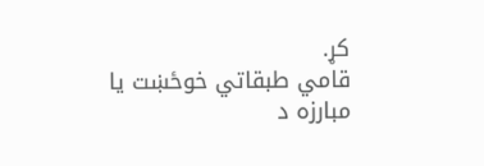كړ.
قامي طبقاتي خوځښت يا مبارزه د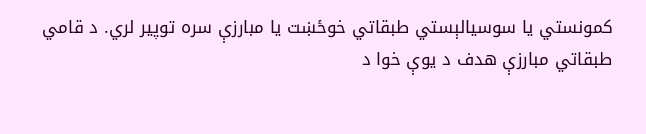كمونستي يا سوسيالېستي طبقاتي خوځښت يا مبارزې سره توپير لري. د قامي طبقاتي مبارزې هدف د يوې خوا د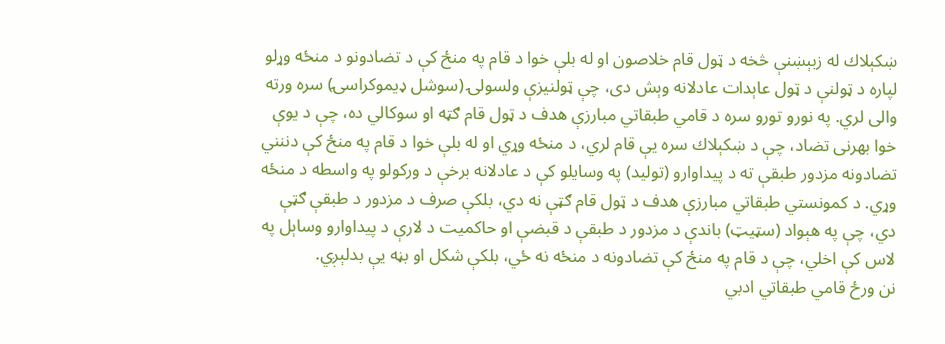ښكېلاك له زبېښنې څخه د ټول قام خلاصون او له بلې خوا د قام په منځ كې د تضادونو د منځه وړلو لپاره د ټولنې د ټول عاېدات عادلانه وېش دى، چې ټولنيزې ولسولۍ (سوشل ډيموكراسۍ) سره ورته والى لري. په نورو تورو سره د قامي طبقاتي مبارزې هدف د ټول قام ګټه او سوكالي ده، چې د يوې خوا بهرنى تضاد، چې د ښكېلاك سره يې قام لري، د منځه وړي او له بلې خوا د قام په منځ كې دننني تضادونه مزدور طبقې ته د پيداوارو (توليد) په وسايلو كې د عادلانه برخې د وركولو په واسطه د منځه وړي. د كمونستي طبقاتي مبارزې هدف د ټول قام ګټې نه دي، بلكې صرف د مزدور د طبقې ګټې دي، چې په هېواد (سټيټ) باندې د مزدور د طبقې د قبضې او حاكميت د لارې د پيداوارو وساېل په لاس كې اخلي، چې د قام په منځ كې تضادونه د منځه نه ځي، بلكې شكل او بڼه يې بدلېږي.
نن ورځ قامي طبقاتي ادبي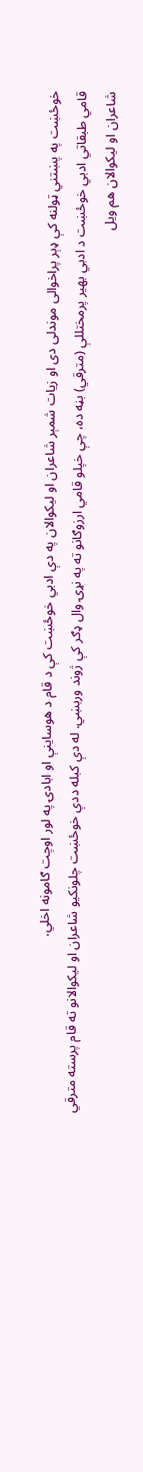خوځښت په پښتني ټولنه كې ډېر پراخوالى موندلى دى او زيات شمېر شاعران او ليكوالان په دې ادبي خوځښت كې د قام د هوساينې او ابادۍ په لور اوچت ګامونه اخلي.
قامي طبقاتي ادبي خوځښت د ادبي بهير پرمختللې (مترقي) بڼه ده، چې خپلو قامي ارزوګانو ته په نړۍ وال ډګر كې ژوند وربښي. له دې كبله ددې خوځښت چلونكيو شاعران او ليكوالانو ته قام پرسته مترقي شاعران او ليكوالان هم ويل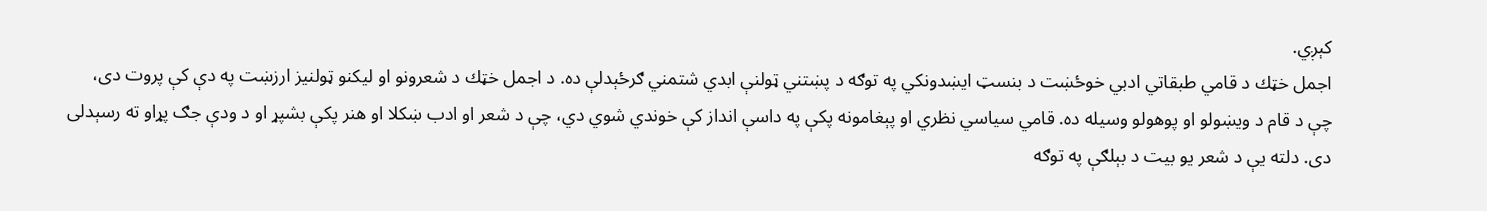كېږي.
اجمل خټك د قامي طبقاتي ادبي خوځښت د بنسټ ايښدونكي په توګه د پښتني ټولنې ابدي شتمني ګرځېدلې ده. د اجمل خټك د شعرونو او ليكنو ټولنيز ارزښت په دې كې پروت دى، چې د قام د ويښولو او پوهولو وسيله ده. قامي سياسي نظري او پېغامونه پكې په داسې انداز كې خوندي شوي دي، چې د شعر او ادب ښكلا او هنر پكې بشپړ او د ودې جګ پړاو ته رسېدلى دى. دلته يې د شعر يو بيت د بېلګې په توګه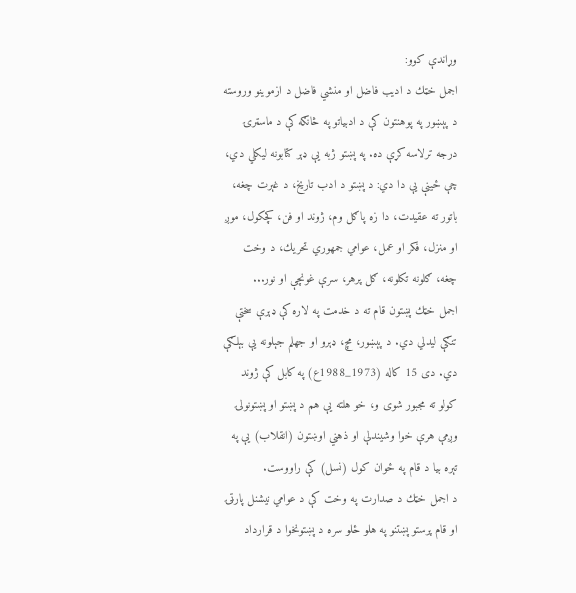وړاندې كوو:
اجمل خټك د اديب فاضل او منشي فاضل د ازموينو وروسته د پېښور په پوهنتون كې د ادبياتو په څانګه كې د ماسټرۍ درجه ترلاسه كړې ده. په پښتو ژبه يې ډېر كتابونه ليكلي دي، چې ځينې يې دا دي: د پښتو د ادب تاريخ، د غېرت چغه، باتور ته عقيدت، دا زه پاګل وم، ژوند او فن، كچكول، موږ او منزل، فكر او عمل، عوامي جمهوري تحريك، د وخت چغه، ګلونه تكلونه، ګل پرهر، سرې غونچې او نور...
اجمل خټك پښتون قام ته د خدمت په لاره كې ډېرې سختې تنګې ليدلي دي. د پېښور، مچ، ډېرو او جهلم جېلونه يې بېلګې دي. دى 15 كاله (1973_1988ع) په كابل كې ژوند كولو ته مجبور شوى و، خو هلته يې هم د پښتو او پښتونولۍ وږمې هرې خوا وشيندلې او ذهني اوښتون (انقلاب) يې په تېره بيا د قام په ځوان كول (نسل) كې راووست.
د اجمل خټك د صدارت په وخت كې د عوامي نيشنل پارټۍ او قام پرستو پښتنو په هلو ځلو سره د پښتونخوا د قرارداد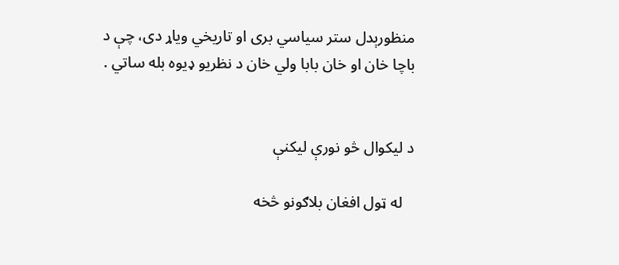منظورېدل ستر سياسي برى او تاريخي وياړ دى، چې د باچا خان او خان بابا ولي خان د نظريو ډيوه بله ساتي .


د ليکوال څو نورې لیکنې

   له ټول افغان بلاګونو څخه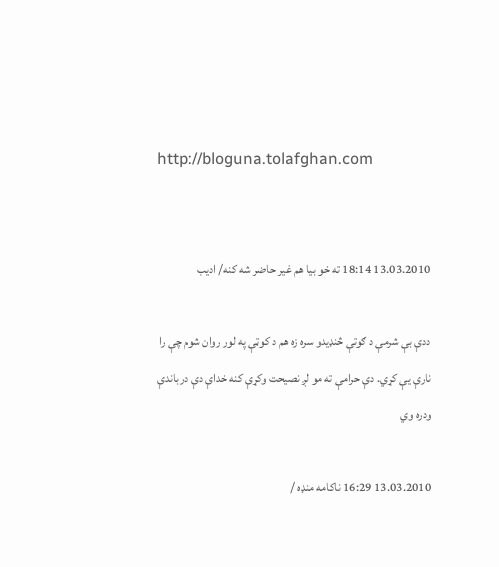http://bloguna.tolafghan.com


13.03.2010 18:14 ته خو بيا هم غير حاضر شه کنه/ اديب

ددې بې شرمې د ګوتې څنډيدو سره زه هم د کوټې په لور روان شوم چې را نارې يې کړي. دې حرامې ته مو لږ نصيحت وکړې کنه خداې دې درباندې ودره وي

13.03.2010 16:29 ناکامه منډه /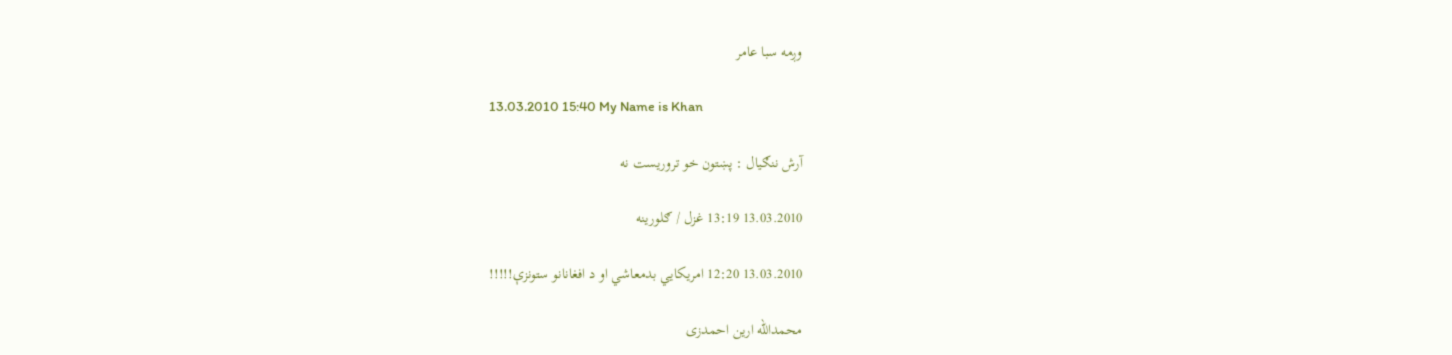وږمه سبا عامر

13.03.2010 15:40 My Name is Khan

آرش ننګیال : پښتون خو تروریست نه

13.03.2010 13:19 غزل / ګلورينه

13.03.2010 12:20 امریکايي بدمعاشي او د افغانانو ستونزې!!!!!

محمدالله ارین احمدزی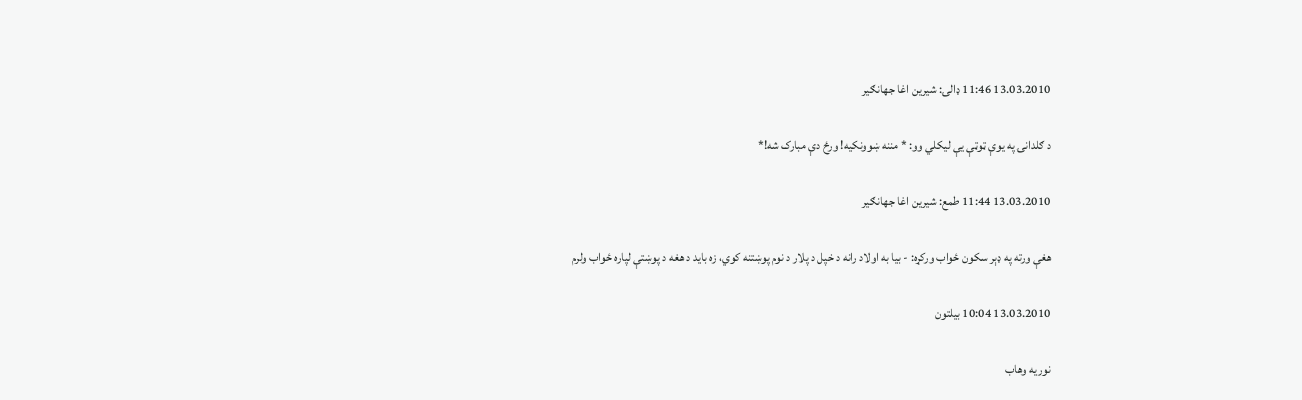13.03.2010 11:46 ډالۍ: شیرین اغا جهانګیر

د ګلدانۍ په یوې ټوټې يې لیکلي وو: * مننه ښوونکیه! ورځ دې مبارک شه!*

13.03.2010 11:44 طمع: شیرین اغا جهانګیر

هغې ورته په ډېر سکون ځواب ورکړه: - بیا به اولاد رانه د خپل د پلار د نوم پوښتنه کوي، زه باید د هغه د پوښتې لپاره ځواب ولرم

13.03.2010 10:04 بیلتون

نوریه وهاب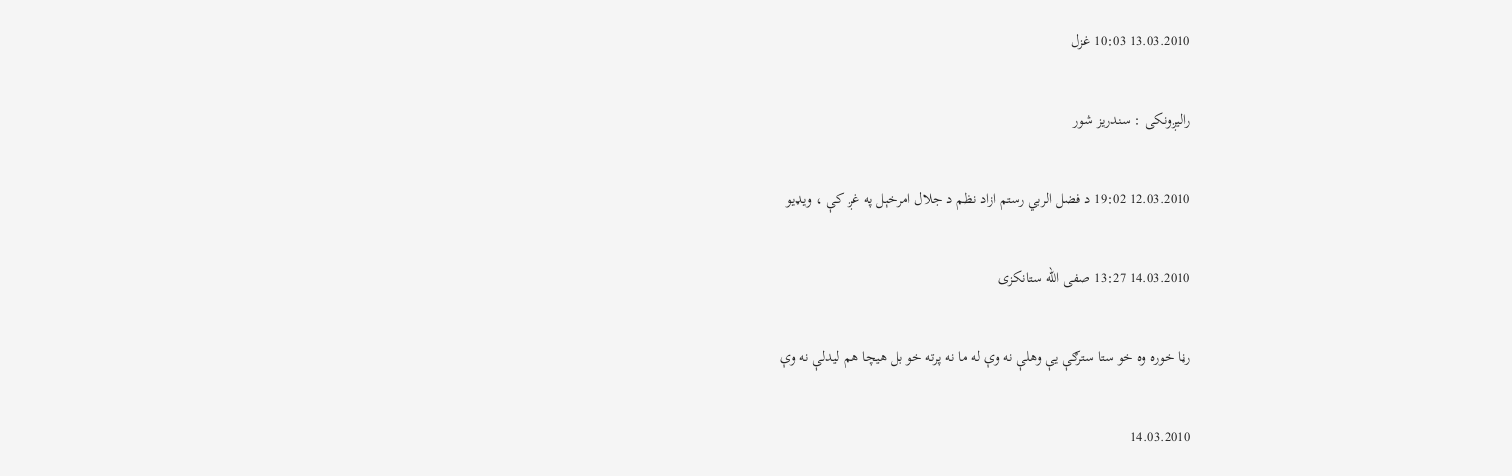13.03.2010 10:03 غزل

راليږونکی : سندريز شور

12.03.2010 19:02 د فضل الربي رستم ازاد نظم د جلال امرخېل په غږ کې ، ویډیو

14.03.2010 13:27 صفی الله ستانکزی

رڼا خوره وه خو ستا سترګې يې وهلې نه وې له ما نه پرته خو بل هيچا هم ليدلې نه وې

14.03.2010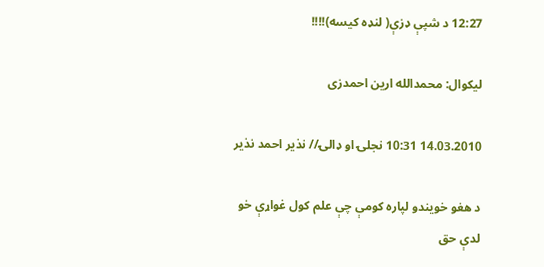12:27 د شپې ډزې( لنډه کیسه)!!!!

لیکوال: محمدالله ارین احمدزی

14.03.2010 10:31 نجلۍ او ډالۍ// نذیر احمد نذیر

د هغو خویندو لپاره کومې چې علم کول غواړې خو لدې حق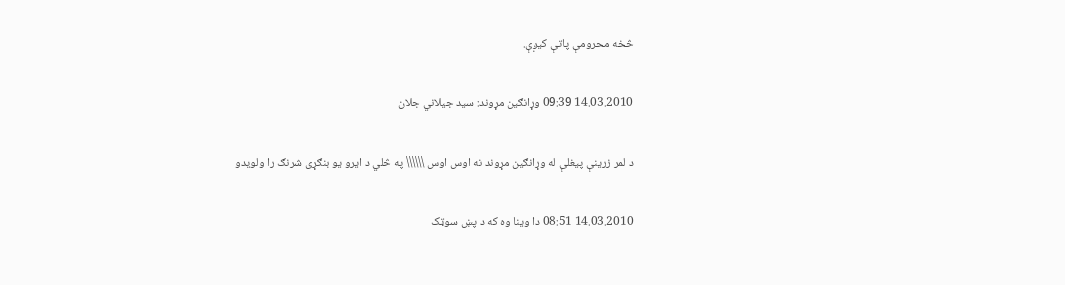څخه محرومې پاتې کیږې.

14.03.2010 09:39 وړانګين مړوند: سيد جيلاني جلان

د لمر زرينې پيغلې له وړانګين مړوند نه اوس اوس \\\\\\ په څلي د ايرو يو بنګړى شرنګ را ولويدو

14.03.2010 08:51 دا وینا وه که د پښ سوټک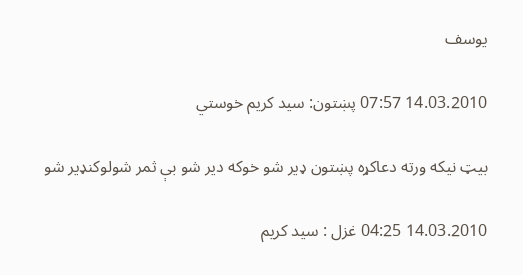یوسف

14.03.2010 07:57 پښتون: سید کریم خوستي

بیټ نیکه ورته دعاکړه پښتون ډیر شو خوکه دیر شو بې ثمر شولوکنډیر شو

14.03.2010 04:25 غزل : سيد کريم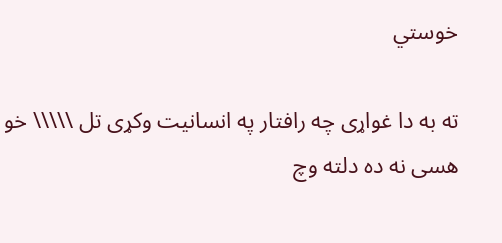خوستي

ته به دا غواړی چه رافتار په انسانيت وکړی تل \\\\\ خو هسی نه ده دلته وچ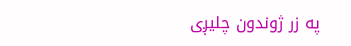په زر ژوندون چليږی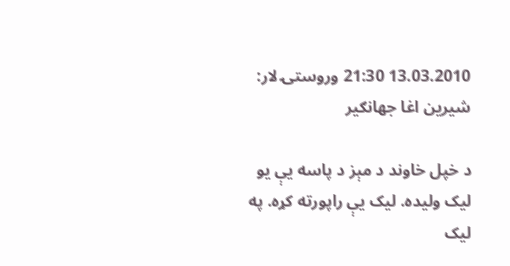13.03.2010 21:30 وروستۍ لار: شیرین اغا جهانګیر

د خپل خاوند د مېز د پاسه يې یو لیک ولیده. لیک يې راپورته کړه. په لیک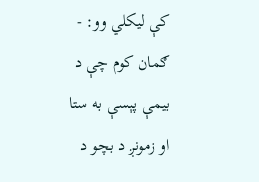کې لیکلي وو: - ګمان کوم چې د بیمې پېسې به ستا او زمونږ د بچو د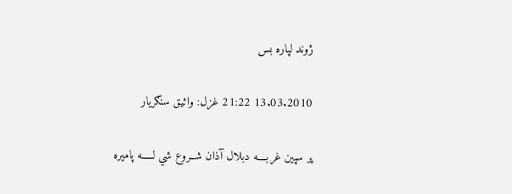ژوند لپاره بس

13.03.2010 21:22 غزل: واثيق سنګريار

پر سپین غربــــه دبلال آذان شــروع شي لـــــه پامیره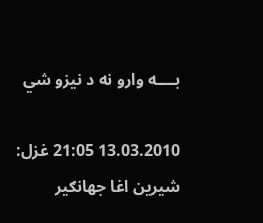بــــه وارو نه د نیزو شي

13.03.2010 21:05 غزل: شیرین اغا جهانګیر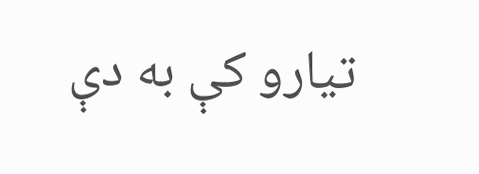تیارو کې به دې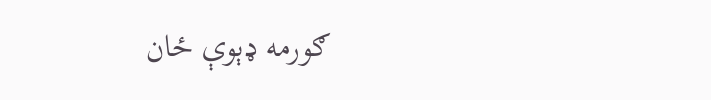ګورمه ډېوې ځان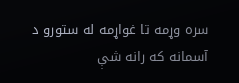سره وړمه تا غواړمه له ستورو د آسمانه که رانه شې